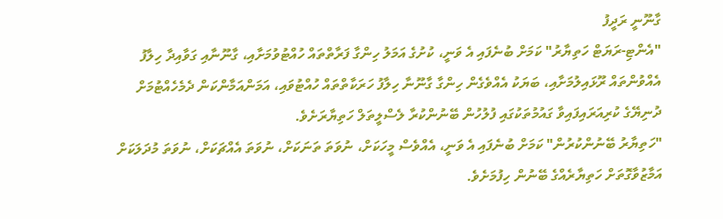ގާނޫނީ ރަދީފު
"އެންޓި-ރަޔަޓް ހަތިޔާރު" ކަމަށް ބުނެފައި އެ ވަނީ، ކުށުގެ އަމަލު ހިންގާ ފަރާތްތައް ހުއްޓުވުމަށާއި، ގާނޫނާއި ގަވާއިދާ ހިލާފު އެއްވުންތައް ރޫޅައިލުމަށާއި، ބަޔަކު އެއްވެގެން ހިންގާ ގާނޫނާ ހިލާފު ހަރަކާތްތައް ހުއްޓުވައި، އަމަންއަމާންކަން ދެމެހެއްޓުމަށް ދުނިޔޭގެ ކުރިއަރައިފައިވާ ގައުމުތަކުގައި ފުލުހުން ބޭނުންކުރާ ލެސްލީތަލް ހަތިޔާރަށެވެ.
"ހަތިޔާރު ބޭނުންކުރުން" ކަމަށް ބުނެފައި އެ ވަނީ، އެއްވެސް މީހަކަށް، ނުވަތަ ތަނަކަށް، ނުވަތަ އެއްޗަކަށް، ނުވަތަ މުދަލަކަށް އަމާޒުވާގޮތަށް ހަތިޔާރެއްގެ ބޭނުން ހިފުމަށެވެ.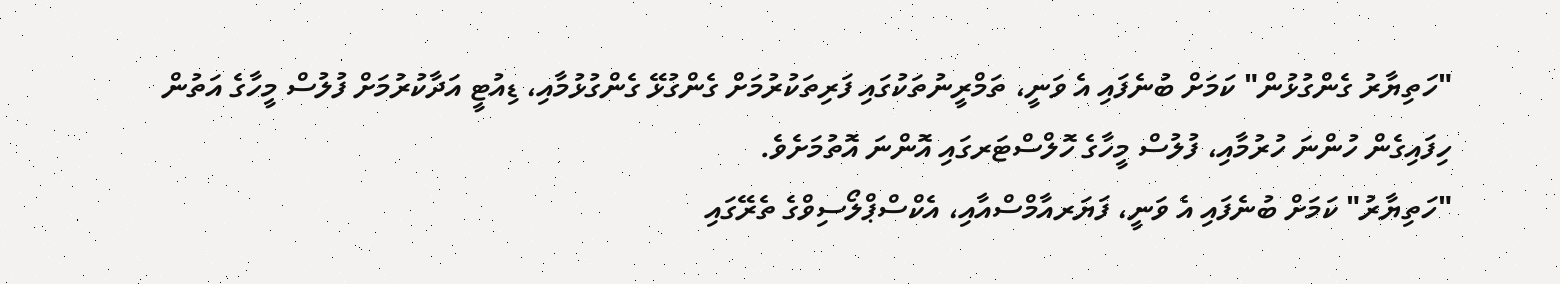"ހަތިޔާރު ގެންގުޅުން" ކަމަށް ބުނެފައި އެ ވަނީ، ތަމްރީނުތަކުގައި ފަރިތަކުރުމަށް ގެންގުޅޭ ގެންގުޅުމާއި، ޑިއުޓީ އަދާކުރުމަށް ފުލުސް މީހާގެ އަތުން ހިފައިގެން ހުންނަ ހުރުމާއި، ފުލުސް މީހާގެ ހޮލްސްޓަރގައި އޮންނަ އޮތުމަށެވެ.
"ހަތިޔާރު" ކަމަށް ބުނެފައި އެ ވަނީ، ފަޔަރއާމްސްއާއި، އެކްސްޕްލޯސިވްގެ ތެރޭގައި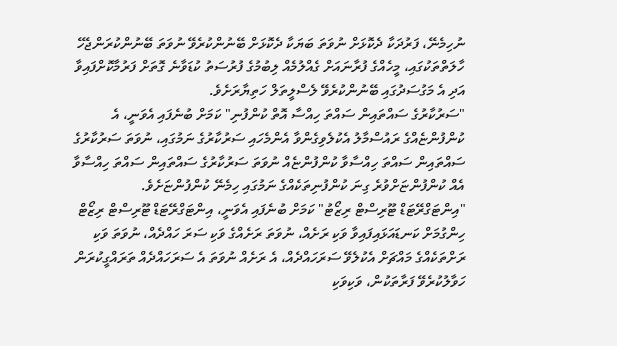ނުހިމެނޭ، ފަރުދަކާ ދެކޮޅަށް ނުވަތަ ބަޔަކާ ދެކޮޅަށް ބޭނުންކުރެވޭ ނުވަތަ ބޭނުންކުރަންޖެހޭ ހާލަތްތަކުގައި، މީހެއްގެ ފުރާނައަށް ގެއްލުމެއް ލިބުމުގެ ފުރުސަތު ކުޑަވާނެ ގޮތަށް ފަރުމާކޮށްފައިވާ އަދި އެ މަގުސަދުގައި ބޭނުންކުރެވޭ ލެސްލީތަލް ހަތިޔާރަށެވެ.
"ސަރުކާރުގެ ސައްތައިން ސައްތަ ހިއްސާ އޮތް ކުންފުނި" ކަމަށް ބުނެފައި އެވަނީ، އެ ކުންފުންޏެއްގެ ރައުސްމާލު އެކުލެވިގެންވާ އެންމެހައި ސަރުކާރުގެ ނަމުގައި، ނުވަތަ ސަރުކާރުގެ ސައްތައިން ސައްތަ ހިއްސާވާ ކުންފުންޏެއް ނުވަތަ ސަރުކާރުގެ ސައްތައިން ސައްތަ ހިއްސާވާ އެއް ކުންފުންޏަށްވުރެ ގިނަ ކުންފުނިތަކެއްގެ ނަމުގައި ހިމެނޭ ކުންފުންޏަށެވެ.
"އިންޓަގްރޭޓަޑް ޓޫރިސްޓް ރިޒޯޓު" ކަމަށް ބުނެފައި އެވަނީ، އިންޓަގްރޭޓަޑް ޓޫރިސްޓް ރިޒޯޓް ހިންގުމަށް ކަނޑައަޅައިފައިވާ ވަކި ރަށެއް، ނުވަތަ ރަށެއްގެ ވަކި ސަރަ ހައްދެއް، ނުވަތަ ވަކި ރަށްތަކެއްގެ މައްޗަށް އެކުލެވޭ ސަރަހައްދެއް، އެ ރަށެއް ނުވަތަ އެ ސަރަހައްދެއް ތަރައްގީކުރަން ހަވާލުކުރެވޭ ފަރާތަކުން، ވަކިވަކި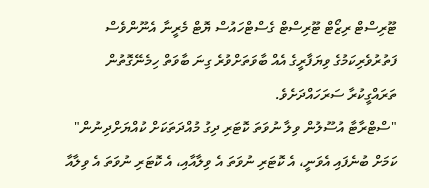ޓޫރިސްޓް ރިޒޯޓް ޓޫރިސްޓް ގެސްޓްހައުސް ޔޮޓް މެރީނާ އެނޫންވެސް ފަތުރުވެރިކަމުގެ ވިޔަފާރީގެ އެއް ބާވަތަށްވުރެ ގިނަ ބާވަތް ހިމެނޭގޮތުން ތަރައްގީކުރާ ސަރަހައްދަށެވެ.
"ސްޓްރާޓާ އުސޫލުން ވިލާ ނުވަތަ ކޮޓަރި ދިގު މުއްދަތަކަށް ކުއްޔަށްދިނުން" ކަމަށް ބުނެފައި އެވަނީ، އެ ކޮޓަރި ނުވަތަ އެ ވިލާއާއި، އެ ކޮޓަރި ނުވަތަ އެ ވިލާއާ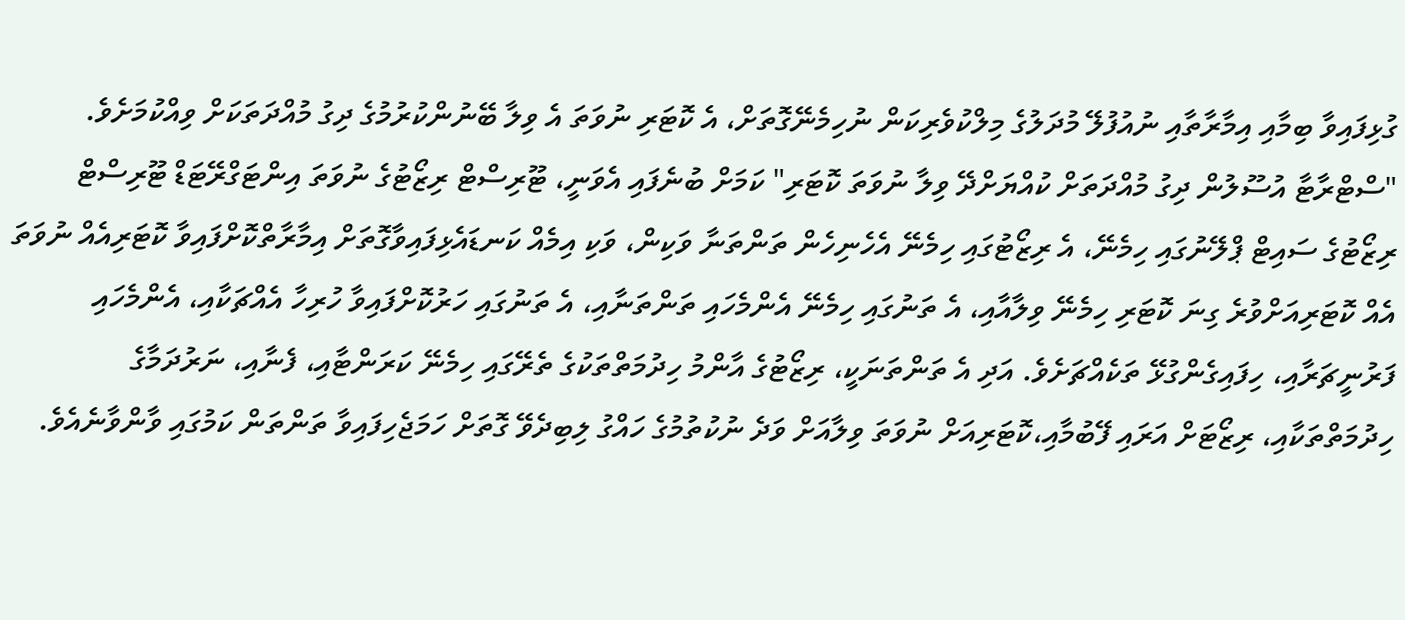ގުޅިފައިވާ ބިމާއި އިމާރާތާއި ނުއުފުލޭ މުދަލުގެ މިލްކުވެރިކަން ނުހިމެނޭގޮތަށް، އެ ކޮޓަރި ނުވަތަ އެ ވިލާ ބޭނުންކުރުމުގެ ދިގު މުއްދަތަކަށް ވިއްކުމަށެވެ.
"ސްޓްރާޓާ އުސޫލުން ދިގު މުއްދަތަށް ކުއްޔަށްދޭ ވިލާ ނުވަތަ ކޮޓަރި" ކަމަށް ބުނެފައި އެވަނީ، ޓޫރިސްޓް ރިޒޯޓުގެ ނުވަތަ އިންޓަގްރޭޓަޑް ޓޫރިސްޓް ރިޒޯޓުގެ ސައިޓް ޕްލޭނުގައި ހިމެނޭ، އެ ރިޒޯޓުގައި ހިމެނޭ އެހެނިހެން ތަންތަނާ ވަކިން، ވަކި އިމެއް ކަނޑައެޅިފައިވާގޮތަށް އިމާރާތްކޮށްފައިވާ ކޮޓަރިއެއް ނުވަތަ އެއް ކޮޓަރިއަށްވުރެ ގިނަ ކޮޓަރި ހިމެނޭ ވިލާއާއި، އެ ތަނުގައި ހިމެނޭ އެންމެހައި ތަންތަނާއި، އެ ތަނުގައި ހަރުކޮށްފައިވާ ހުރިހާ އެއްޗަކާއި، އެންމެހައި ފަރުނީޗަރާއި، ހިފައިގެންގުޅޭ ތަކެއްޗަށެވެ. އަދި އެ ތަންތަނަކީ، ރިޒޯޓުގެ އާންމު ހިދުމަތްތަކުގެ ތެރޭގައި ހިމެނޭ ކަރަންޓާއި، ފެނާއި، ނަރުދަމާގެ ހިދުމަތްތަކާއި، ރިޒޯޓަށް އަރައި ފޭބުމާއި،ކޮޓަރިއަށް ނުވަތަ ވިލާއަށް ވަދެ ނުކުތުމުގެ ހައްގު ލިބިދެވޭ ގޮތަށް ހަމަޖެހިފައިވާ ތަންތަން ކަމުގައި ވާންވާނެއެވެ.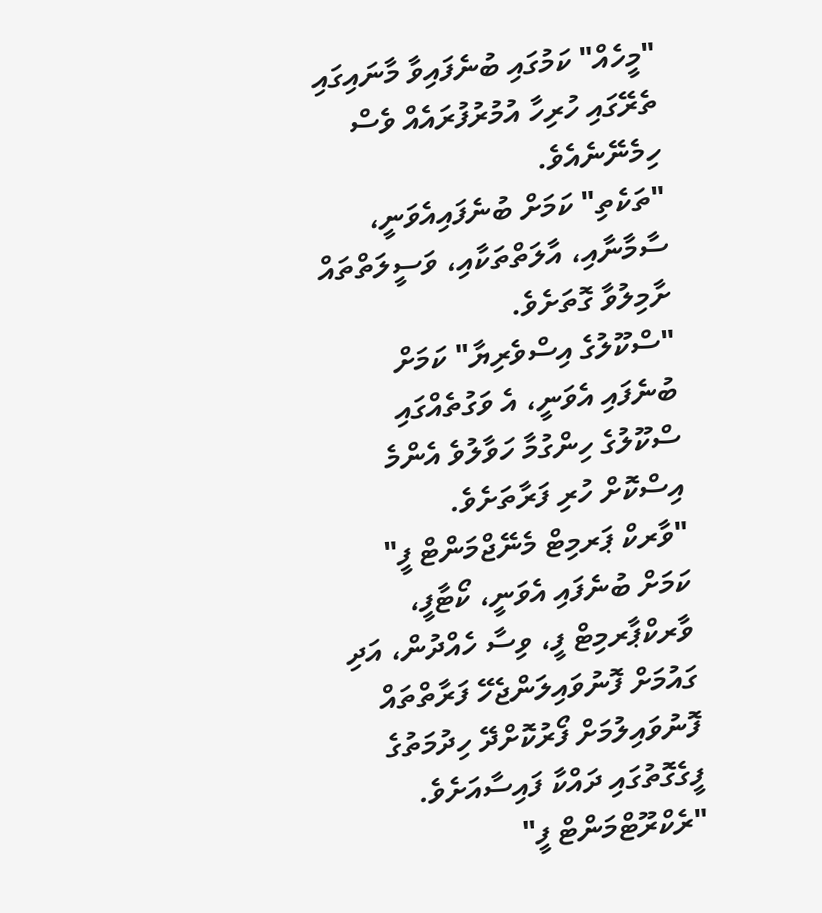"މީހެއް" ކަމުގައި ބުނެފައިވާ މާނައިގައި ތެރޭގައި ހުރިހާ އުމުރުފުރައެއް ވެސް ހިމެނޭނެއެވެ.
"ތަކެތި" ކަމަށް ބުނެފައިއެވަނީ، ސާމާނާއި، އާލަތްތަކާއި، ވަސީލަތްތައް ށާމިލުވާ ގޮތަށެވެ.
"ސްކޫލުގެ އިސްވެރިޔާ" ކަމަށް ބުނެފައި އެވަނީ، އެ ވަގުތެއްގައި ސްކޫލުގެ ހިންގުމާ ހަވާލުވެ އެންމެ އިސްކޮށް ހުރި ފަރާތަށެވެ.
"ވާރކް ޕަރމިޓް މެނޭޖްމަންޓް ފީ" ކަމަށް ބުނެފައި އެވަނީ، ކޯޓާފީ، ވާރކްޕާރމިޓް ފީ، ވިސާ ހެއްދުން، އަދި ގައުމަށް ފޮނުވައިލަންޖެހޭ ފަރާތްތައް ފޮނުވައިލުމަށް ފޯރުކޮށްދޭ ހިދުމަތުގެ ފީގެގޮތުގައި ދައްކާ ފައިސާއަށެވެ.
"ރެކްރޫޓްމަންޓް ފީ"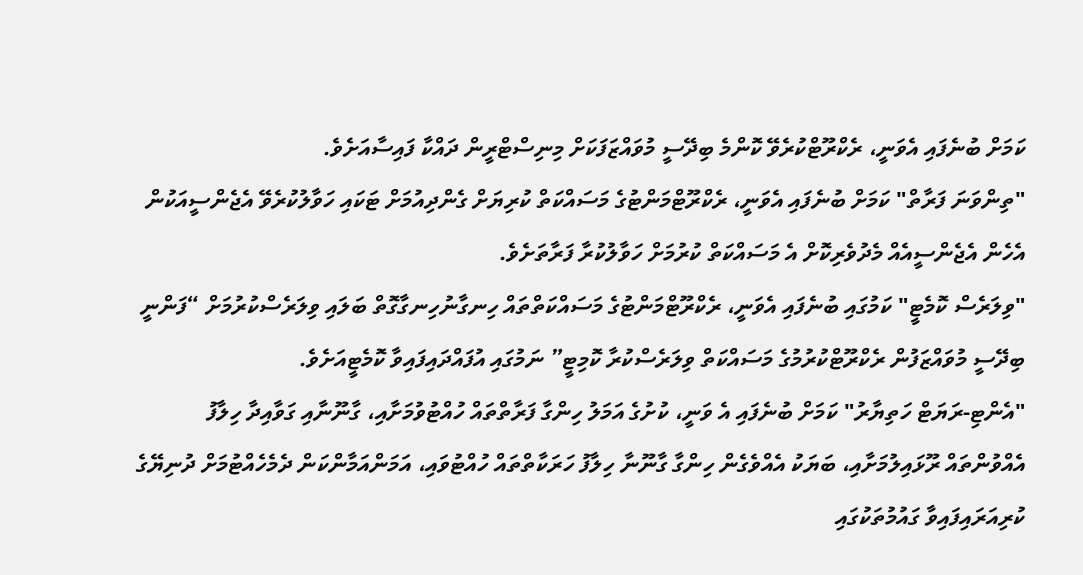ކަމަށް ބުނެފައި އެވަނީ، ރެކްރޫޓްކުރެވޭ ކޮންމެ ބިދޭސީ މުވައްޒަފަކަށް މިނިސްޓްރީން ދައްކާ ފައިސާއަށެވެ.
"ތިންވަނަ ފަރާތް" ކަމަށް ބުނެފައި އެވަނީ، ރެކްރޫޓްމަންޓުގެ މަސައްކަތް ކުރިޔަށް ގެންދިއުމަށް ޓަކައި ހަވާލުކުރެވޭ އެޖެންސީއަކުން އެހެން އެޖެންސީއެއް މެދުވެރިކޮށް އެ މަސައްކަތް ކުރުމަށް ހަވާލުކުރާ ފަރާތަށެވެ.
"ވިލަރެސް ކޮމެޓީ" ކަމުގައި ބުނެފައި އެވަނީ، ރެކްރޫޓްމަންޓުގެ މަސައްކަތްތައް ހިނގާނުހިނގާގޮތް ބަލައި ވިލަރެސްކުރުމަށް “ފަންނީ ބިދޭސީ މުވައްޒަފުން ރެކްރޫޓްކުރުމުގެ މަސައްކަތް ވިލަރެސްކުރާ ކޮމިޓީ” ނަމުގައި އުފައްދައިފައިވާ ކޮމެޓީއަށެވެ.
"އެންޓި-ރަޔަޓް ހަތިޔާރު" ކަމަށް ބުނެފައި އެ ވަނީ، ކުށުގެ އަމަލު ހިންގާ ފަރާތްތައް ހުއްޓުވުމަށާއި، ގާނޫނާއި ގަވާއިދާ ހިލާފު އެއްވުންތައް ރޫޅައިލުމަށާއި، ބަޔަކު އެއްވެގެން ހިންގާ ގާނޫނާ ހިލާފު ހަރަކާތްތައް ހުއްޓުވައި، އަމަންއަމާންކަން ދެމެހެއްޓުމަށް ދުނިޔޭގެ ކުރިއަރައިފައިވާ ގައުމުތަކުގައި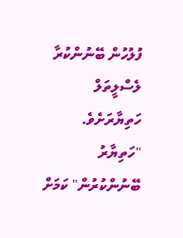ފުލުހުން ބޭނުންކުރާ ލެސްލީތަލް ހަތިޔާރަށެވެ.
"ހަތިޔާރު ބޭނުންކުރުން" ކަމަށް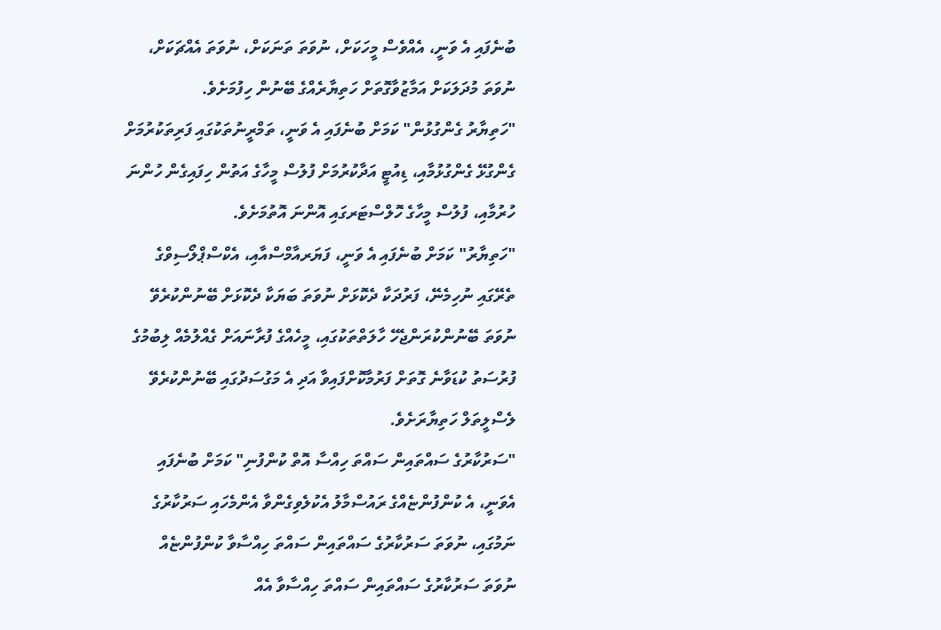ބުނެފައި އެ ވަނީ، އެއްވެސް މީހަކަށް، ނުވަތަ ތަނަކަށް، ނުވަތަ އެއްޗަކަށް، ނުވަތަ މުދަލަކަށް އަމާޒުވާގޮތަށް ހަތިޔާރެއްގެ ބޭނުން ހިފުމަށެވެ.
"ހަތިޔާރު ގެންގުޅުން" ކަމަށް ބުނެފައި އެ ވަނީ، ތަމްރީނުތަކުގައި ފަރިތަކުރުމަށް ގެންގުޅޭ ގެންގުޅުމާއި، ޑިއުޓީ އަދާކުރުމަށް ފުލުސް މީހާގެ އަތުން ހިފައިގެން ހުންނަ ހުރުމާއި، ފުލުސް މީހާގެ ހޮލްސްޓަރގައި އޮންނަ އޮތުމަށެވެ.
"ހަތިޔާރު" ކަމަށް ބުނެފައި އެ ވަނީ، ފަޔަރއާމްސްއާއި، އެކްސްޕްލޯސިވްގެ ތެރޭގައި ނުހިމެނޭ، ފަރުދަކާ ދެކޮޅަށް ނުވަތަ ބަޔަކާ ދެކޮޅަށް ބޭނުންކުރެވޭ ނުވަތަ ބޭނުންކުރަންޖެހޭ ހާލަތްތަކުގައި، މީހެއްގެ ފުރާނައަށް ގެއްލުމެއް ލިބުމުގެ ފުރުސަތު ކުޑަވާނެ ގޮތަށް ފަރުމާކޮށްފައިވާ އަދި އެ މަގުސަދުގައި ބޭނުންކުރެވޭ ލެސްލީތަލް ހަތިޔާރަށެވެ.
"ސަރުކާރުގެ ސައްތައިން ސައްތަ ހިއްސާ އޮތް ކުންފުނި" ކަމަށް ބުނެފައި އެވަނީ، އެ ކުންފުންޏެއްގެ ރައުސްމާލު އެކުލެވިގެންވާ އެންމެހައި ސަރުކާރުގެ ނަމުގައި، ނުވަތަ ސަރުކާރުގެ ސައްތައިން ސައްތަ ހިއްސާވާ ކުންފުންޏެއް ނުވަތަ ސަރުކާރުގެ ސައްތައިން ސައްތަ ހިއްސާވާ އެއް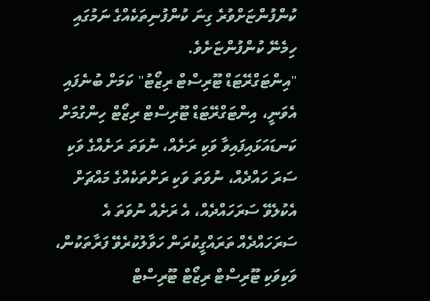ކުންފުންޏަށްވުރެ ގިނަ ކުންފުނިތަކެއްގެ ނަމުގައި ހިމެނޭ ކުންފުންޏަށެވެ.
"އިންޓަގްރޭޓަޑް ޓޫރިސްޓް ރިޒޯޓު" ކަމަށް ބުނެފައި އެވަނީ، އިންޓަގްރޭޓަޑް ޓޫރިސްޓް ރިޒޯޓް ހިންގުމަށް ކަނޑައަޅައިފައިވާ ވަކި ރަށެއް، ނުވަތަ ރަށެއްގެ ވަކި ސަރަ ހައްދެއް، ނުވަތަ ވަކި ރަށްތަކެއްގެ މައްޗަށް އެކުލެވޭ ސަރަހައްދެއް، އެ ރަށެއް ނުވަތަ އެ ސަރަހައްދެއް ތަރައްގީކުރަން ހަވާލުކުރެވޭ ފަރާތަކުން، ވަކިވަކި ޓޫރިސްޓް ރިޒޯޓް ޓޫރިސްޓް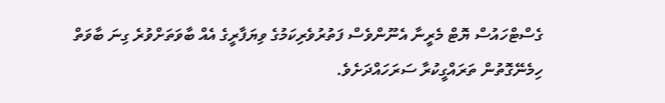ގެސްޓްހައުސް ޔޮޓް މެރީނާ އެނޫންވެސް ފަތުރުވެރިކަމުގެ ވިޔަފާރީގެ އެއް ބާވަތަށްވުރެ ގިނަ ބާވަތް ހިމެނޭގޮތުން ތަރައްގީކުރާ ސަރަހައްދަށެވެ.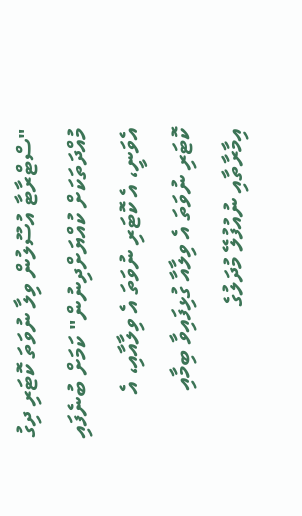"ސްޓްރާޓާ އުސޫލުން ވިލާ ނުވަތަ ކޮޓަރި ދިގު މުއްދަތަކަށް ކުއްޔަށްދިނުން" ކަމަށް ބުނެފައި އެވަނީ، އެ ކޮޓަރި ނުވަތަ އެ ވިލާއާއި، އެ ކޮޓަރި ނުވަތަ އެ ވިލާއާ ގުޅިފައިވާ ބިމާއި އިމާރާތާއި ނުއުފުލޭ މުދަލުގެ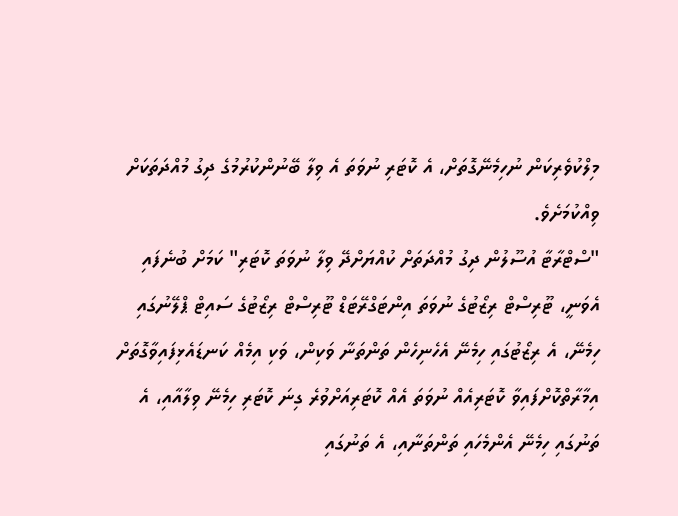މިލްކުވެރިކަން ނުހިމެނޭގޮތަށް، އެ ކޮޓަރި ނުވަތަ އެ ވިލާ ބޭނުންކުރުމުގެ ދިގު މުއްދަތަކަށް ވިއްކުމަށެވެ.
"ސްޓްރާޓާ އުސޫލުން ދިގު މުއްދަތަށް ކުއްޔަށްދޭ ވިލާ ނުވަތަ ކޮޓަރި" ކަމަށް ބުނެފައި އެވަނީ، ޓޫރިސްޓް ރިޒޯޓުގެ ނުވަތަ އިންޓަގްރޭޓަޑް ޓޫރިސްޓް ރިޒޯޓުގެ ސައިޓް ޕްލޭނުގައި ހިމެނޭ، އެ ރިޒޯޓުގައި ހިމެނޭ އެހެނިހެން ތަންތަނާ ވަކިން، ވަކި އިމެއް ކަނޑައެޅިފައިވާގޮތަށް އިމާރާތްކޮށްފައިވާ ކޮޓަރިއެއް ނުވަތަ އެއް ކޮޓަރިއަށްވުރެ ގިނަ ކޮޓަރި ހިމެނޭ ވިލާއާއި، އެ ތަނުގައި ހިމެނޭ އެންމެހައި ތަންތަނާއި، އެ ތަނުގައި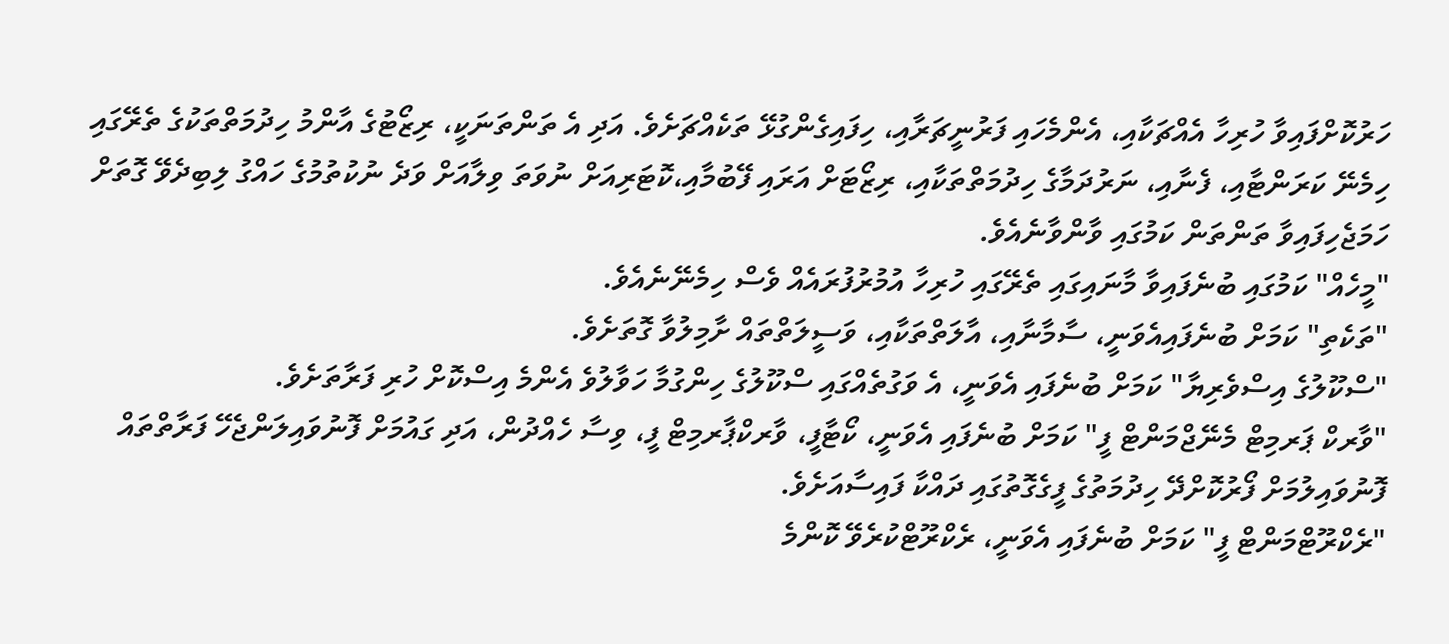ހަރުކޮށްފައިވާ ހުރިހާ އެއްޗަކާއި، އެންމެހައި ފަރުނީޗަރާއި، ހިފައިގެންގުޅޭ ތަކެއްޗަށެވެ. އަދި އެ ތަންތަނަކީ، ރިޒޯޓުގެ އާންމު ހިދުމަތްތަކުގެ ތެރޭގައި ހިމެނޭ ކަރަންޓާއި، ފެނާއި، ނަރުދަމާގެ ހިދުމަތްތަކާއި، ރިޒޯޓަށް އަރައި ފޭބުމާއި،ކޮޓަރިއަށް ނުވަތަ ވިލާއަށް ވަދެ ނުކުތުމުގެ ހައްގު ލިބިދެވޭ ގޮތަށް ހަމަޖެހިފައިވާ ތަންތަން ކަމުގައި ވާންވާނެއެވެ.
"މީހެއް" ކަމުގައި ބުނެފައިވާ މާނައިގައި ތެރޭގައި ހުރިހާ އުމުރުފުރައެއް ވެސް ހިމެނޭނެއެވެ.
"ތަކެތި" ކަމަށް ބުނެފައިއެވަނީ، ސާމާނާއި، އާލަތްތަކާއި، ވަސީލަތްތައް ށާމިލުވާ ގޮތަށެވެ.
"ސްކޫލުގެ އިސްވެރިޔާ" ކަމަށް ބުނެފައި އެވަނީ، އެ ވަގުތެއްގައި ސްކޫލުގެ ހިންގުމާ ހަވާލުވެ އެންމެ އިސްކޮށް ހުރި ފަރާތަށެވެ.
"ވާރކް ޕަރމިޓް މެނޭޖްމަންޓް ފީ" ކަމަށް ބުނެފައި އެވަނީ، ކޯޓާފީ، ވާރކްޕާރމިޓް ފީ، ވިސާ ހެއްދުން، އަދި ގައުމަށް ފޮނުވައިލަންޖެހޭ ފަރާތްތައް ފޮނުވައިލުމަށް ފޯރުކޮށްދޭ ހިދުމަތުގެ ފީގެގޮތުގައި ދައްކާ ފައިސާއަށެވެ.
"ރެކްރޫޓްމަންޓް ފީ" ކަމަށް ބުނެފައި އެވަނީ، ރެކްރޫޓްކުރެވޭ ކޮންމެ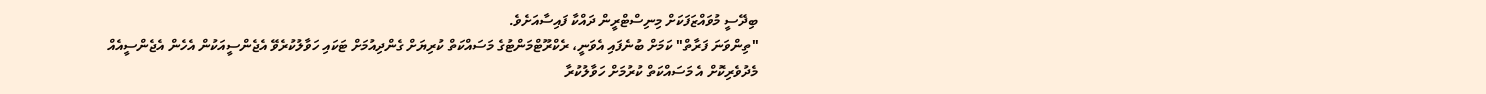ބިދޭސީ މުވައްޒަފަކަށް މިނިސްޓްރީން ދައްކާ ފައިސާއަށެވެ.
"ތިންވަނަ ފަރާތް" ކަމަށް ބުނެފައި އެވަނީ، ރެކްރޫޓްމަންޓުގެ މަސައްކަތް ކުރިޔަށް ގެންދިއުމަށް ޓަކައި ހަވާލުކުރެވޭ އެޖެންސީއަކުން އެހެން އެޖެންސީއެއް މެދުވެރިކޮށް އެ މަސައްކަތް ކުރުމަށް ހަވާލުކުރާ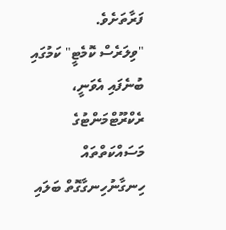ފަރާތަށެވެ.
"ވިލަރެސް ކޮމެޓީ" ކަމުގައި ބުނެފައި އެވަނީ، ރެކްރޫޓްމަންޓުގެ މަސައްކަތްތައް ހިނގާނުހިނގާގޮތް ބަލައި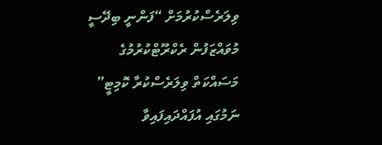ވިލަރެސްކުރުމަށް “ފަންނީ ބިދޭސީ މުވައްޒަފުން ރެކްރޫޓްކުރުމުގެ މަސައްކަތް ވިލަރެސްކުރާ ކޮމިޓީ” ނަމުގައި އުފައްދައިފައިވާ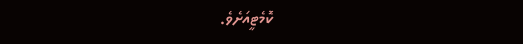ކޮމެޓީއަށެވެ.